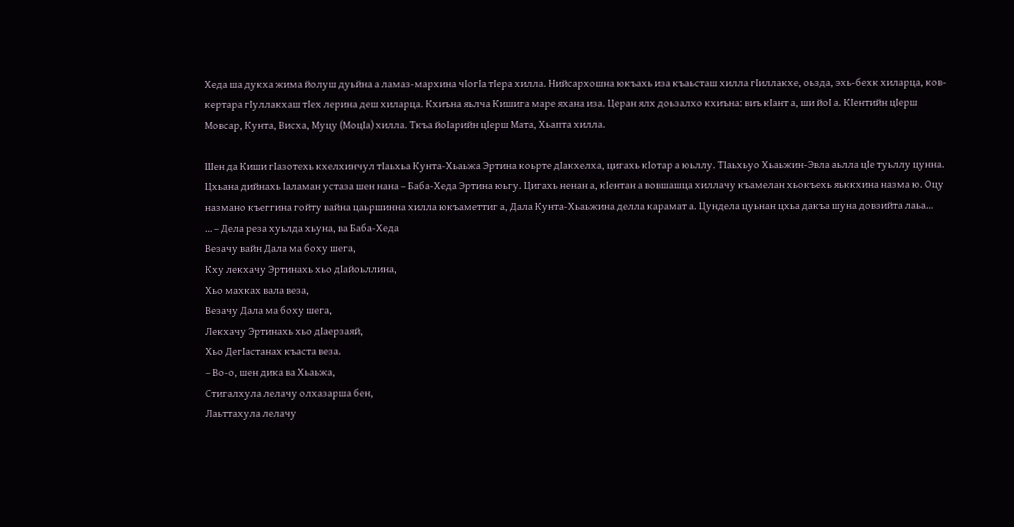Хеда ша дукха жима йолуш дуьйна а ламаз-мархина чIогIа тIера хилла. Нийсархошна юкъахь иза къаьсташ хилла гIиллакхе, оьзда, эхь-бехк хиларца, ков-кертара гIуллакхаш тIех лерина деш хиларца. Кхиъна яьлча Кишига маре яхана иза. Церан ялх доьзалхо кхиъна: виъ кIант а, ши йоI а. КIентийн цIерш Мовсар, Кунта, Висха, Муцу (МоцIа) хилла. Ткъа йоIарийн цIерш Мата, Хьапта хилла.

Шен да Киши гIазотехь кхелхинчул тIаьхьа Кунта-Хьаьжа Эртина коьрте дIакхелха, цигахь кIотар а юьллу. ТIаьхьуо Хьаьжин-Эвла аьлла цIе туьллу цунна. Цхьана дийнахь Iаламан устаза шен нана – Баба-Хеда Эртина юьгу. Цигахь ненан а, кIентан а вовшашца хиллачу къамелан хьокъехь яьккхина назма ю. Оцу назмано къеггина гойту вайна цаьршинна хилла юкъаметтиг а, Дала Кунта-Хьаьжина делла карамат а. Цундела цуьнан цхьа дакъа шуна довзийта лаьа…
… – Дела реза хуьлда хьуна, ва Баба-Хеда
Везачу вайн Дала ма боху шега,
Кху лекхачу Эртинахь хьо дIайоьллина,
Хьо махках вала веза,
Везачу Дала ма боху шега,
Лекхачу Эртинахь хьо дIаерзаяй,
Хьо ДегIастанах къаста веза.
– Во-о, шен дика ва Хьаьжа,
Стигалхула лелачу олхазарша бен,
Лаьттахула лелачу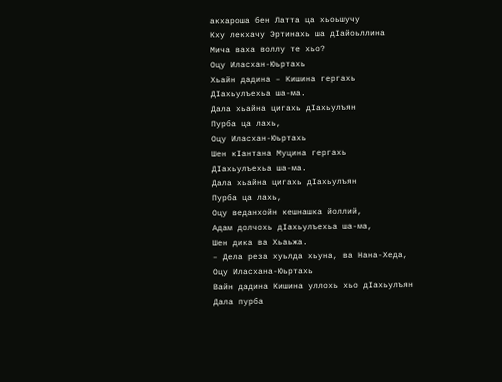акхароша бен Латта ца хьоьшучу
Кху лекхачу Эртинахь ша дIайоьллина
Мича ваха воллу те хьо?
Оцу Иласхан-Юьртахь
Хьайн дадина – Кишина гергахь
ДIахьулъехьа ша-ма.
Дала хьайна цигахь дIахьулъян
Пурба ца лахь,
Оцу Иласхан-Юьртахь
Шен кIантана Муцина гергахь
ДIахьулъехьа ша-ма.
Дала хьайна цигахь дIахьулъян
Пурба ца лахь,
Оцу веданхойн кешнашка йоллий,
Адам долчохь дIахьулъехьа ша-ма,
Шен дика ва Хьаьжа.
– Дела реза хуьлда хьуна, ва Нана-Хеда,
Оцу Иласхана-Юьртахь
Вайн дадина Кишина уллохь хьо дIахьулъян
Дала пурба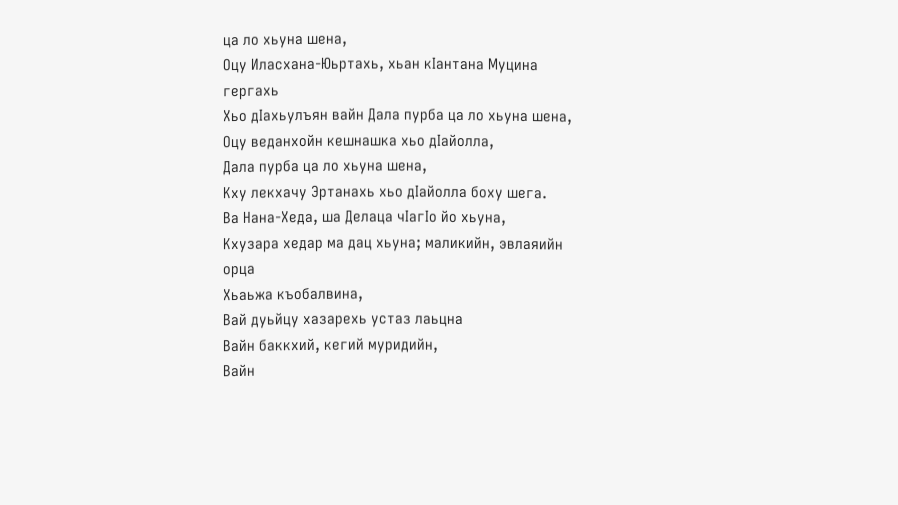ца ло хьуна шена,
Оцу Иласхана-Юьртахь, хьан кIантана Муцина гергахь
Хьо дIахьулъян вайн Дала пурба ца ло хьуна шена,
Оцу веданхойн кешнашка хьо дIайолла,
Дала пурба ца ло хьуна шена,
Кху лекхачу Эртанахь хьо дIайолла боху шега.
Ва Нана-Хеда, ша Делаца чIагIо йо хьуна,
Кхузара хедар ма дац хьуна; маликийн, эвлаяийн орца
Хьаьжа къобалвина,
Вай дуьйцу хазарехь устаз лаьцна
Вайн баккхий, кегий муридийн,
Вайн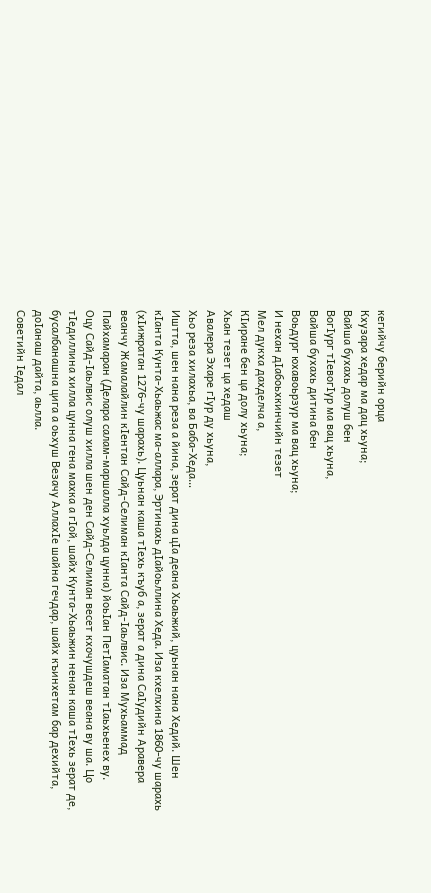кегийчу берийн орца
Кхузара хедар ма дац хьуна;
Вайша бухахь долуш бен
ВогIург тIевогIур ма вац хьуна,
Вайша бухахь дитина бен
Воьдург юхавоьрзур ма вац хьуна;
И нехан дIабоьхкинчийн тезет
Мел дукха дахделча а,
КIиране бен ца долу хьуна;
Хьан тезет ца хедаш
Авалера Эхаре гIур ду хьуна,
Хьо реза хилахьа, ва Баба-Хеда…
Иштта, шен нана реза а йина, зерат дина цIа деана Хьаьжий, цуьнан нана Хедий. Шен кIанта Кунта-Хьаьжас ма-аллара, Эртинахь дIайоьллина Хеда. Иза кхелхина 1860-чу шарахь (хIижратан 1276-чу шарахь). Цуьнан каша тIехь къуб а, зерат а дина СаIудийн Аравера веанчу Жамалайлин кIентан Сайд-Селиман кIанта Сайд-Iаьлвис. Иза Мухьаммад Пайхамаран (Делара салам-маршалла хуьлда цунна) йоьIан ПетIаматан тIаьхьенех ву.
Оцу Сайд-Iаьлвис олуш хилла шен ден Сайд-Селиман весет кхочушдеш веана ву ша. Цо тIедиллина хилла цунна гена махка а гIой, шайх Кунта-Хьаьжин ненан каша тIехь зерат де, бусалбанашна цига а оьхуш Везачу АллахIе шайна гечдар, шайх къинхетам бар дехийта, доIанаш дайта, аьлла.
Советийн Iедал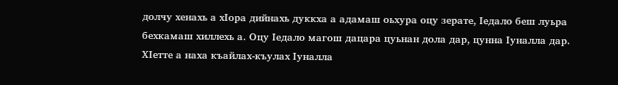долчу хенахь а хIора дийнахь дуккха а адамаш оьхура оцу зерате, Iедало беш луьра бехкамаш хиллехь а. Оцу Iедало магош дацара цуьнан дола дар, цунна Iуналла дар. ХIетте а наха къайлах-къулах Iуналла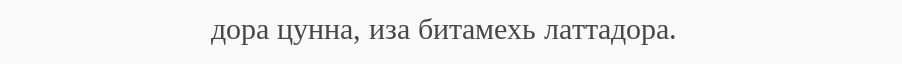дора цунна, иза битамехь латтадора.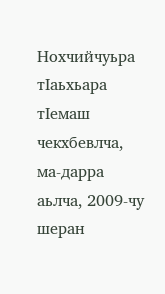Нохчийчуьра тIаьхьара тIемаш чекхбевлча, ма-дарра аьлча, 2009-чу шеран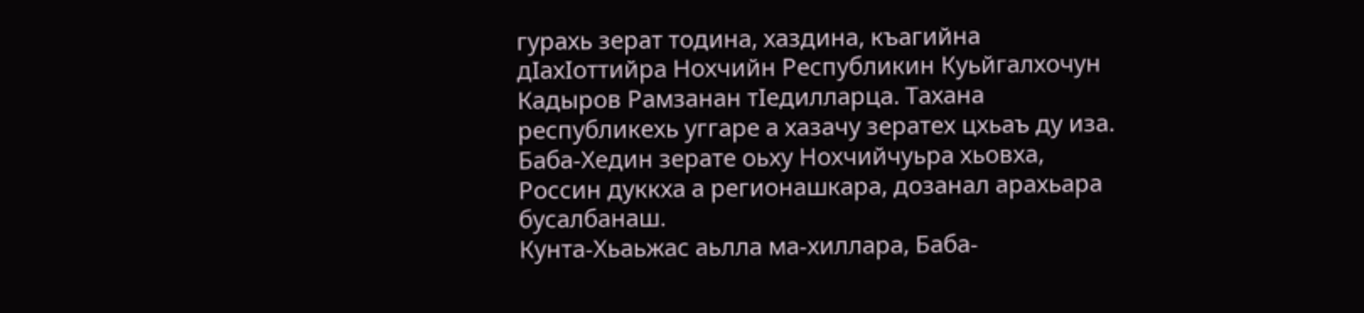гурахь зерат тодина, хаздина, къагийна дIахIоттийра Нохчийн Республикин Куьйгалхочун Кадыров Рамзанан тIедилларца. Тахана республикехь уггаре а хазачу зератех цхьаъ ду иза. Баба-Хедин зерате оьху Нохчийчуьра хьовха, Россин дуккха а регионашкара, дозанал арахьара бусалбанаш.
Кунта-Хьаьжас аьлла ма-хиллара, Баба-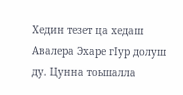Хедин тезет ца хедаш Авалера Эхаре гIур долуш ду. Цунна тоьшалла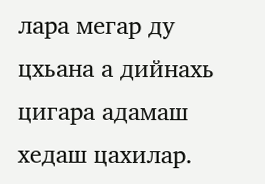лара мегар ду цхьана а дийнахь цигара адамаш хедаш цахилар.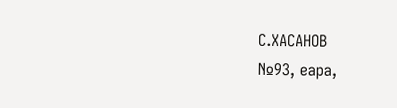С.ХАСАНОВ
№93, еара,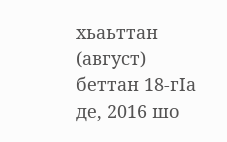хьаьттан (август) беттан 18-гIа де, 2016 шо